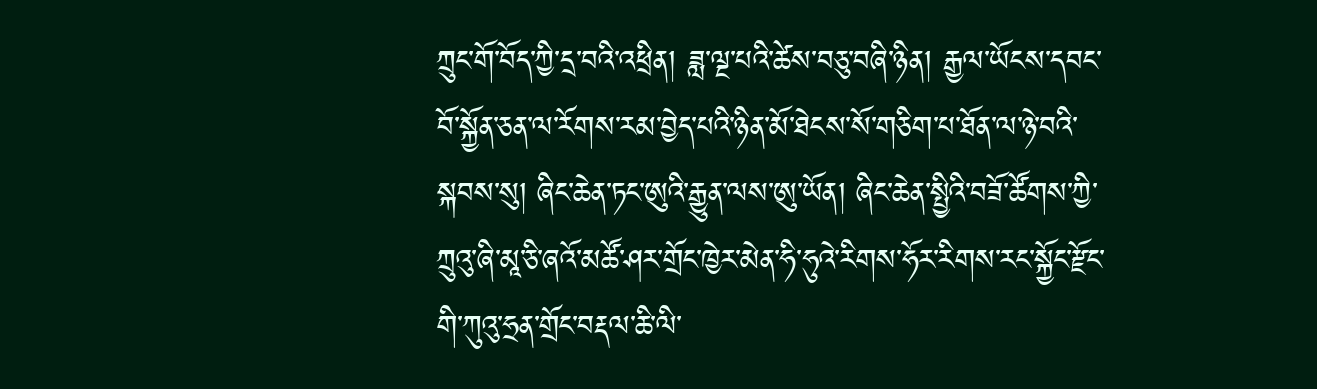ཀྲུང་གོ་བོད་ཀྱི་དྲ་བའི་འཕྲིན། ཟླ་ལྔ་པའི་ཚེས་བཅུ་བཞི་ཉིན། རྒྱལ་ཡོངས་དབང་བོ་སྐྱོན་ཅན་ལ་རོགས་རམ་བྱེད་པའི་ཉིན་མོ་ཐེངས་སོ་གཅིག་པ་ཐོན་ལ་ཉེ་བའི་སྐབས་སུ། ཞིང་ཆེན་ཏང་ཨུའི་རྒྱུན་ལས་ཨུ་ཡོན། ཞིང་ཆེན་སྤྱིའི་བཟོ་ཚོགས་ཀྱི་ཀྲུའུ་ཞི་མཱ་ཅི་ཞའོ་མཚོ་ཤར་གྲོང་ཁྱེར་མེན་ཧི་ཧུའེ་རིགས་ཧོར་རིགས་རང་སྐྱོང་རྫོང་གི་ཀུའུ་ཧྲན་གྲོང་བརྡལ་ཆི་ལི་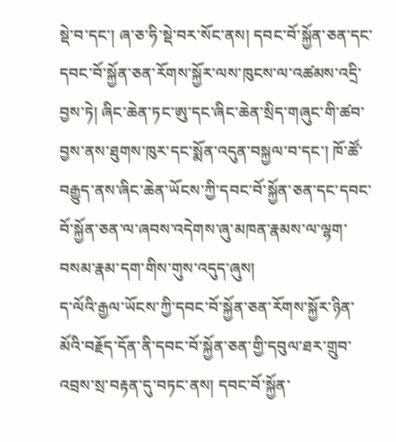སྡེ་བ་དང་། ཞ་ཅ་ཧི་སྡེ་བར་སོང་ནས། དབང་བོ་སྐྱོན་ཅན་དང་དབང་བོ་སྐྱོན་ཅན་རོགས་སྐྱོར་ལས་ཁུངས་ལ་འཚམས་འདྲི་བྱས་ཏེ། ཞིང་ཆེན་ཏང་ཨུ་དང་ཞིང་ཆེན་སྲིད་གཞུང་གི་ཚབ་བྱས་ནས་ཐུགས་ཁུར་དང་སྨོན་འདུན་བསྐྱལ་བ་དང་། ཁོ་ཚོ་བརྒྱུད་ནས་ཞིང་ཆེན་ཡོངས་ཀྱི་དབང་བོ་སྐྱོན་ཅན་དང་དབང་བོ་སྐྱོན་ཅན་ལ་ཞབས་འདེགས་ཞུ་མཁན་རྣམས་ལ་ལྷག་བསམ་རྣམ་དག་གིས་གུས་འདུད་ཞུས།
ད་ལོའི་རྒྱལ་ཡོངས་ཀྱི་དབང་བོ་སྐྱོན་ཅན་རོགས་སྐྱོར་ཉིན་མོའི་བརྗོད་དོན་ནི་དབང་བོ་སྐྱོན་ཅན་གྱི་དབུལ་ཐར་གྲུབ་འབྲས་སྲ་བརྟན་དུ་བཏང་ནས། དབང་བོ་སྐྱོན་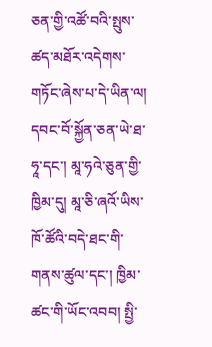ཅན་གྱི་འཚོ་བའི་སྤུས་ཚད་མཐོར་འདེགས་གཏོང་ཞེས་པ་དེ་ཡིན་ལ། དབང་བོ་སྐྱོན་ཅན་ཡེ་ཐ་ཧཱ་དང་། མཱ་ཧའེ་ཅུན་གྱི་ཁྱིམ་དུ། མཱ་ཅི་ཞའོ་ཡིས་ཁོ་ཚོའི་བདེ་ཐང་གི་གནས་ཚུལ་དང་། ཁྱིམ་ཚང་གི་ཡོང་འབབ། སྤྱི་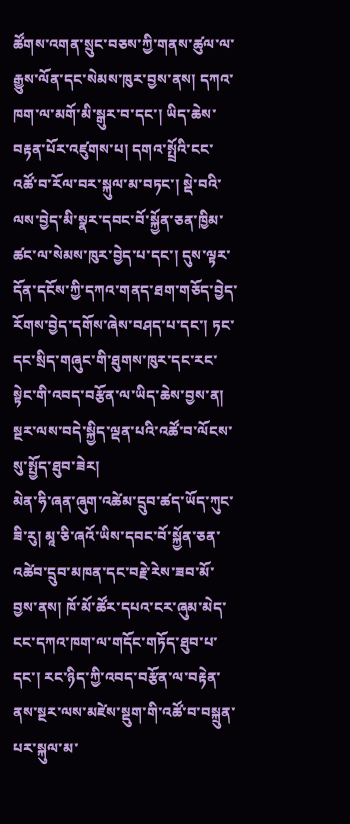ཚོགས་འགན་སྲུང་བཅས་ཀྱི་གནས་ཚུལ་ལ་རྒྱུས་ལོན་དང་སེམས་ཁུར་བྱས་ནས། དཀའ་ཁག་ལ་མགོ་མི་སྒུར་བ་དང་། ཡིད་ཆེས་བརྟན་པོར་འཛུགས་པ། དགའ་སྤྲོའི་ངང་འཚོ་བ་རོལ་བར་སྐུལ་མ་བཏང་། སྡེ་བའི་ལས་བྱེད་མི་སྣར་དབང་བོ་སྐྱོན་ཅན་ཁྱིམ་ཚང་ལ་སེམས་ཁུར་བྱེད་པ་དང་། དུས་ལྟར་དོན་དངོས་ཀྱི་དཀའ་གནད་ཐག་གཅོད་བྱེད་རོགས་བྱེད་དགོས་ཞེས་བཤད་པ་དང་། ཏང་དང་སྲིད་གཞུང་གི་ཐུགས་ཁུར་དང་རང་སྟེང་གི་འབད་བརྩོན་ལ་ཡིད་ཆེས་བྱས་ན། སྔར་ལས་བདེ་སྐྱིད་ལྡན་པའི་འཚོ་བ་ལོངས་སུ་སྤྱོད་ཐུབ་ཟེར།
མེན་ཧི་ཞན་ཞུག་འཚེམ་དྲུབ་ཚད་ཡོད་ཀུང་ཟི་རུ། མཱ་ཅི་ཞའོ་ཡིས་དབང་བོ་སྐྱོན་ཅན་འཚེབ་དྲུབ་མཁན་དང་བརྗེ་རེས་ཟབ་མོ་བྱས་ནས། ཁོ་མོ་ཚོར་དཔའ་ངར་ཞུམ་མེད་ངང་དཀའ་ཁག་ལ་གདོང་གཏོད་ཐུབ་པ་དང་། རང་ཉིད་ཀྱི་འབད་བརྩོན་ལ་བརྟེན་ནས་སྔར་ལས་མཛེས་སྡུག་གི་འཚོ་བ་བསྐྲུན་པར་སྐུལ་མ་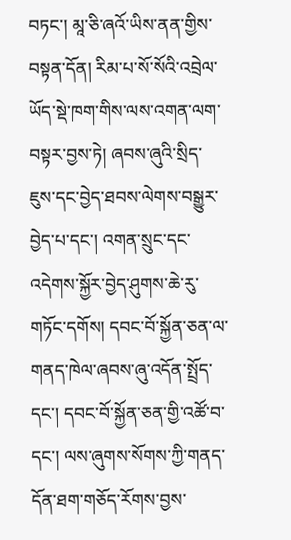བཏང་། མཱ་ཅི་ཞའོ་ཡིས་ནན་གྱིས་བསྟན་དོན། རིམ་པ་སོ་སོའི་འབྲེལ་ཡོད་སྡེ་ཁག་གིས་ལས་འགན་ལག་བསྟར་བྱས་ཏེ། ཞབས་ཞུའི་སྲིད་ཇུས་དང་བྱེད་ཐབས་ལེགས་བསྒྱུར་བྱེད་པ་དང་། འགན་སྲུང་དང་འདེགས་སྐྱོར་བྱེད་ཤུགས་ཆེ་རུ་གཏོང་དགོས། དབང་བོ་སྐྱོན་ཅན་ལ་གནད་ཁེལ་ཞབས་ཞུ་འདོན་སྤྲོད་དང་། དབང་བོ་སྐྱོན་ཅན་གྱི་འཚོ་བ་དང་། ལས་ཞུགས་སོགས་ཀྱི་གནད་དོན་ཐག་གཅོད་རོགས་བྱས་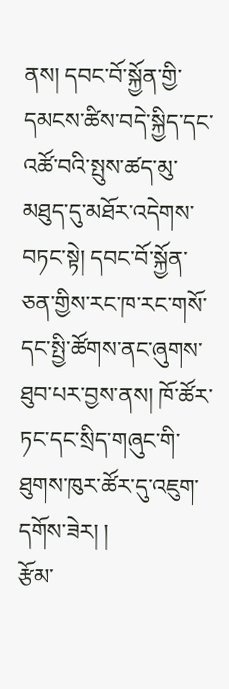ནས། དབང་བོ་སྐྱོན་གྱི་དམངས་ཚིས་བདེ་སྐྱིད་དང་འཚོ་བའི་སྤུས་ཚད་མུ་མཐུད་དུ་མཐོར་འདེགས་བཏང་སྟེ། དབང་བོ་སྐྱོན་ཅན་གྱིས་རང་ཁ་རང་གསོ་དང་སྤྱི་ཚོགས་ནང་ཞུགས་ཐུབ་པར་བྱས་ནས། ཁོ་ཚོར་ཏང་དང་སྲིད་གཞུང་གི་ཐུགས་ཁུར་ཚོར་དུ་འཇུག་དགོས་ཟེར། །
རྩོམ་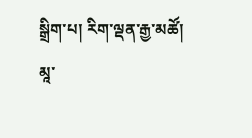སྒྲིག་པ། རིག་ལྡན་རྒྱ་མཚོ།
མཱ་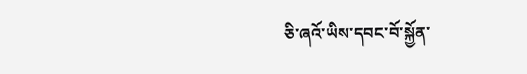ཅི་ཞའོ་ཡིས་དབང་བོ་སྐྱོན་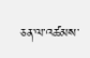ཅན་ལ་འཚམས་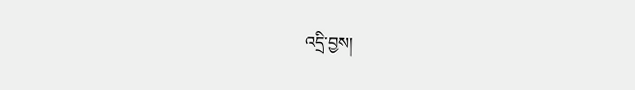འདྲི་བྱས།